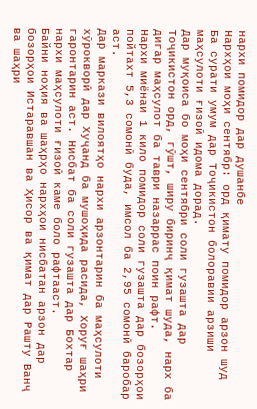нархи помидор дар душанбе
Нархҳои моҳи сентябр: орд қимату помидор арзон шуд
Ба сурати умум дар Тоҷикистон болоравии арзиши маҳсулоти ғизоӣ идома дорад.
Дар муқоиса бо моҳи сентябри соли гузашта дар Тоҷикистон орд, гӯшт, ширу биринҷ қимат шуда, нарх ба дигар маҳсулот ба таври назаррас поин рафт.
Нархи миёнаи 1 кило помидор соли гузашта дар бозорҳои пойтахт 5,3 сомонӣ буда, имсол ба 2,95 сомонӣ баробар аст.
Дар маркази вилоятҳо нархи арзонтарин ба маҳсулоти хӯрокворӣ дар Хуҷанд ба мушоҳида расида, Хоруғ шаҳри гаронтарин аст. Нисбат ба соли гузашта дар Бохтар нархи маҳсулоти ғизоӣ каме боло рафтааст.
Байни ноҳия ва шаҳрҳо нархҳои нисбатан арзон дар бозорҳои Истаравшан ва Ҳисор ва қимат дар Рашту Ванҷ ва шаҳри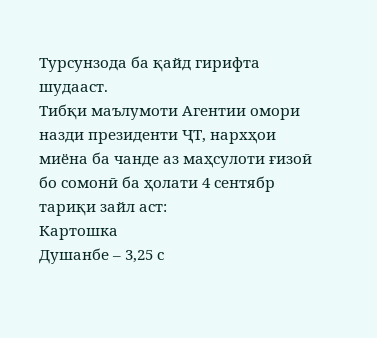Турсунзода ба қайд гирифта шудааст.
Тибқи маълумоти Агентии омори назди президенти ҶТ, нархҳои миёна ба чанде аз маҳсулоти ғизоӣ бо сомонӣ ба ҳолати 4 сентябр тариқи зайл аст:
Картошка
Душанбе – 3,25 с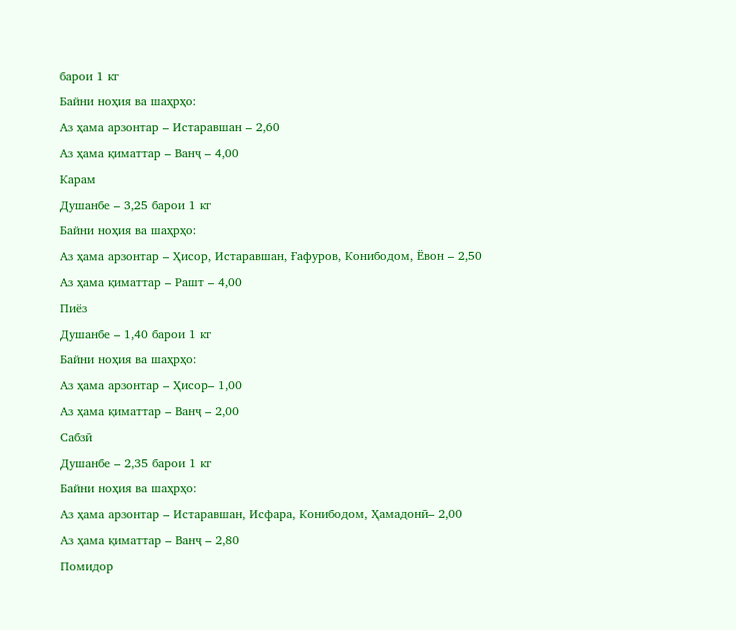барои 1 кг
Байни ноҳия ва шаҳрҳо:
Аз ҳама арзонтар – Истаравшан – 2,60
Аз ҳама қиматтар – Ванҷ – 4,00
Карам
Душанбе – 3,25 барои 1 кг
Байни ноҳия ва шаҳрҳо:
Аз ҳама арзонтар – Ҳисор, Истаравшан, Ғафуров, Конибодом, Ёвон – 2,50
Аз ҳама қиматтар – Рашт – 4,00
Пиёз
Душанбе – 1,40 барои 1 кг
Байни ноҳия ва шаҳрҳо:
Аз ҳама арзонтар – Ҳисор– 1,00
Аз ҳама қиматтар – Ванҷ – 2,00
Сабзӣ
Душанбе – 2,35 барои 1 кг
Байни ноҳия ва шаҳрҳо:
Аз ҳама арзонтар – Истаравшан, Исфара, Конибодом, Ҳамадонӣ– 2,00
Аз ҳама қиматтар – Ванҷ – 2,80
Помидор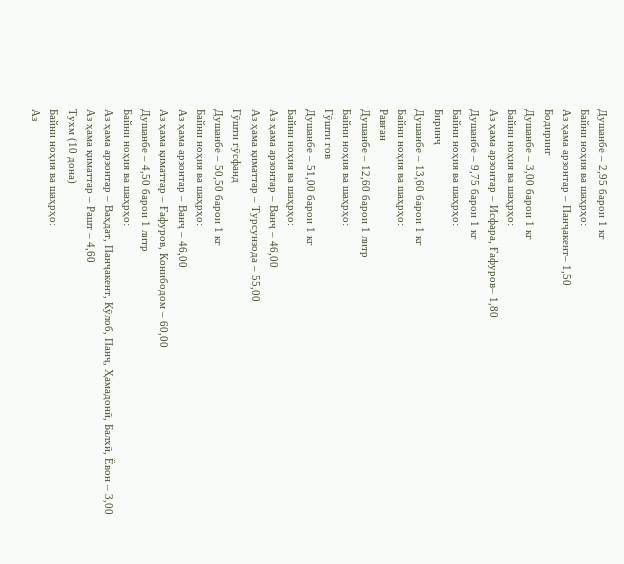Душанбе – 2,95 барои 1 кг
Байни ноҳия ва шаҳрҳо:
Аз ҳама арзонтар – Панҷакент– 1,50
Бодиринг
Душанбе – 3,00 барои 1 кг
Байни ноҳия ва шаҳрҳо:
Аз ҳама арзонтар – Исфара, Ғафуров– 1,80
Душанбе – 9,75 барои 1 кг
Байни ноҳия ва шаҳрҳо:
Биринҷ
Душанбе – 13,60 барои 1 кг
Байни ноҳия ва шаҳрҳо:
Равған
Душанбе – 12,60 барои 1 литр
Байни ноҳия ва шаҳрҳо:
Гӯшти гов
Душанбе – 51,00 барои 1 кг
Байни ноҳия ва шаҳрҳо:
Аз ҳама арзонтар – Ванҷ – 46,00
Аз ҳама қиматтар – Турсунзода – 55,00
Гӯшти гӯсфанд
Душанбе – 50,50 барои 1 кг
Байни ноҳия ва шаҳрҳо:
Аз ҳама арзонтар – Ванҷ – 46,00
Аз ҳама қиматтар – Ғафуров, Конибодом – 60,00
Душанбе – 4,50 барои 1 литр
Байни ноҳия ва шаҳрҳо:
Аз ҳама арзонтар – Ваҳдат, Панҷакент, Кӯлоб, Панҷ, Ҳамадонӣ, Балхӣ, Ёвон – 3,00
Аз ҳама қиматтар – Рашт – 4,60
Тухм (10 дона)
Байни ноҳия ва шаҳрҳо:
Аз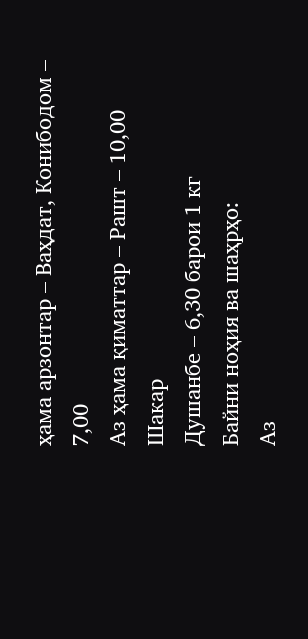ҳама арзонтар – Ваҳдат, Конибодом – 7,00
Аз ҳама қиматтар – Рашт – 10,00
Шакар
Душанбе – 6,30 барои 1 кг
Байни ноҳия ва шаҳрҳо:
Аз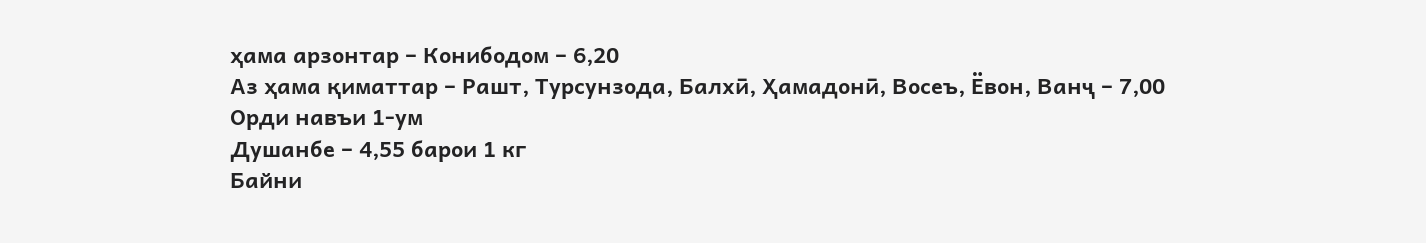ҳама арзонтар – Конибодом – 6,20
Аз ҳама қиматтар – Рашт, Турсунзода, Балхӣ, Ҳамадонӣ, Восеъ, Ёвон, Ванҷ – 7,00
Орди навъи 1-ум
Душанбе – 4,55 барои 1 кг
Байни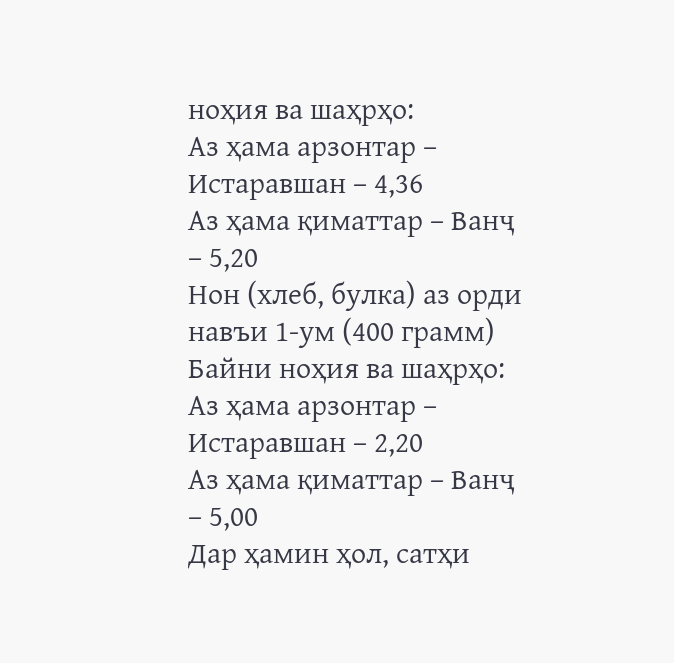ноҳия ва шаҳрҳо:
Аз ҳама арзонтар – Истаравшан – 4,36
Аз ҳама қиматтар – Ванҷ – 5,20
Нон (хлеб, булка) аз орди навъи 1-ум (400 грамм)
Байни ноҳия ва шаҳрҳо:
Аз ҳама арзонтар – Истаравшан – 2,20
Аз ҳама қиматтар – Ванҷ – 5,00
Дар ҳамин ҳол, сатҳи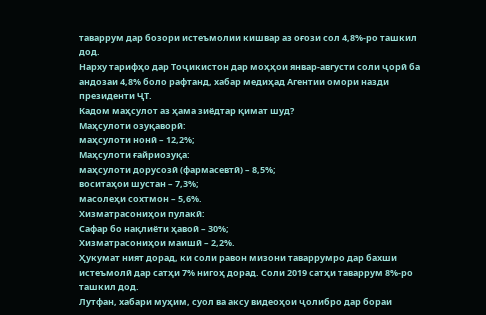таваррум дар бозори истеъмолии кишвар аз оғози сол 4,8%-ро ташкил дод.
Нарху тарифҳо дар Тоҷикистон дар моҳҳои январ-августи соли ҷорӣ ба андозаи 4,8% боло рафтанд, хабар медиҳад Агентии омори назди президенти ҶТ.
Кадом маҳсулот аз ҳама зиёдтар қимат шуд?
Маҳсулоти озуқаворӣ:
маҳсулоти нонӣ – 12,2%;
Маҳсулоти ғайриозуқа:
маҳсулоти дорусозӣ (фармасевтӣ) – 8,5%;
воситаҳои шустан – 7,3%;
масолеҳи сохтмон – 5,6%.
Хизматрасониҳои пулакӣ:
Сафар бо нақлиёти ҳавоӣ – 30%;
Хизматрасониҳои маишӣ – 2,2%.
Ҳукумат ният дорад, ки соли равон мизони таваррумро дар бахши истеъмолӣ дар сатҳи 7% нигоҳ дорад. Соли 2019 сатҳи таваррум 8%-ро ташкил дод.
Лутфан, хабари муҳим, суол ва аксу видеоҳои ҷолибро дар бораи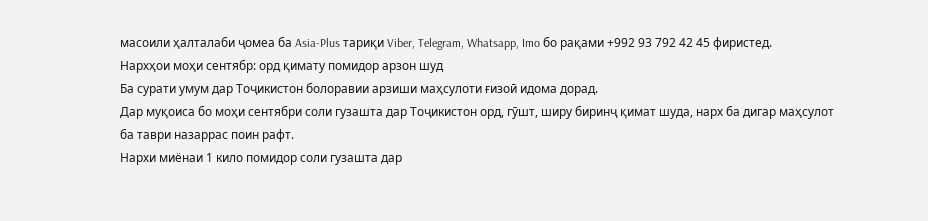масоили ҳалталаби ҷомеа ба Asia-Plus тариқи Viber, Telegram, Whatsapp, Imo бо рақами +992 93 792 42 45 фиристед.
Нархҳои моҳи сентябр: орд қимату помидор арзон шуд
Ба сурати умум дар Тоҷикистон болоравии арзиши маҳсулоти ғизоӣ идома дорад.
Дар муқоиса бо моҳи сентябри соли гузашта дар Тоҷикистон орд, гӯшт, ширу биринҷ қимат шуда, нарх ба дигар маҳсулот ба таври назаррас поин рафт.
Нархи миёнаи 1 кило помидор соли гузашта дар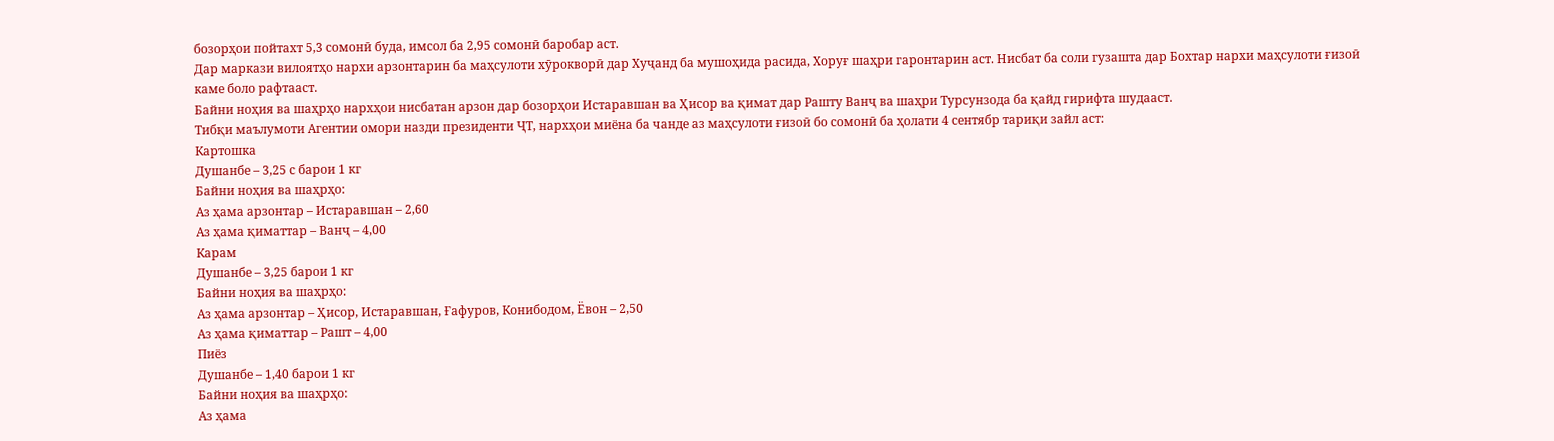бозорҳои пойтахт 5,3 сомонӣ буда, имсол ба 2,95 сомонӣ баробар аст.
Дар маркази вилоятҳо нархи арзонтарин ба маҳсулоти хӯрокворӣ дар Хуҷанд ба мушоҳида расида, Хоруғ шаҳри гаронтарин аст. Нисбат ба соли гузашта дар Бохтар нархи маҳсулоти ғизоӣ каме боло рафтааст.
Байни ноҳия ва шаҳрҳо нархҳои нисбатан арзон дар бозорҳои Истаравшан ва Ҳисор ва қимат дар Рашту Ванҷ ва шаҳри Турсунзода ба қайд гирифта шудааст.
Тибқи маълумоти Агентии омори назди президенти ҶТ, нархҳои миёна ба чанде аз маҳсулоти ғизоӣ бо сомонӣ ба ҳолати 4 сентябр тариқи зайл аст:
Картошка
Душанбе – 3,25 с барои 1 кг
Байни ноҳия ва шаҳрҳо:
Аз ҳама арзонтар – Истаравшан – 2,60
Аз ҳама қиматтар – Ванҷ – 4,00
Карам
Душанбе – 3,25 барои 1 кг
Байни ноҳия ва шаҳрҳо:
Аз ҳама арзонтар – Ҳисор, Истаравшан, Ғафуров, Конибодом, Ёвон – 2,50
Аз ҳама қиматтар – Рашт – 4,00
Пиёз
Душанбе – 1,40 барои 1 кг
Байни ноҳия ва шаҳрҳо:
Аз ҳама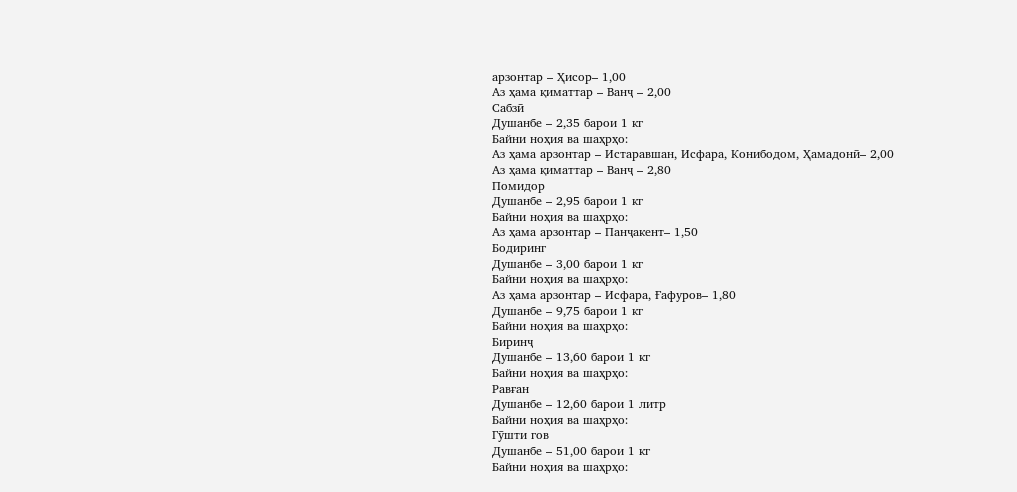арзонтар – Ҳисор– 1,00
Аз ҳама қиматтар – Ванҷ – 2,00
Сабзӣ
Душанбе – 2,35 барои 1 кг
Байни ноҳия ва шаҳрҳо:
Аз ҳама арзонтар – Истаравшан, Исфара, Конибодом, Ҳамадонӣ– 2,00
Аз ҳама қиматтар – Ванҷ – 2,80
Помидор
Душанбе – 2,95 барои 1 кг
Байни ноҳия ва шаҳрҳо:
Аз ҳама арзонтар – Панҷакент– 1,50
Бодиринг
Душанбе – 3,00 барои 1 кг
Байни ноҳия ва шаҳрҳо:
Аз ҳама арзонтар – Исфара, Ғафуров– 1,80
Душанбе – 9,75 барои 1 кг
Байни ноҳия ва шаҳрҳо:
Биринҷ
Душанбе – 13,60 барои 1 кг
Байни ноҳия ва шаҳрҳо:
Равған
Душанбе – 12,60 барои 1 литр
Байни ноҳия ва шаҳрҳо:
Гӯшти гов
Душанбе – 51,00 барои 1 кг
Байни ноҳия ва шаҳрҳо: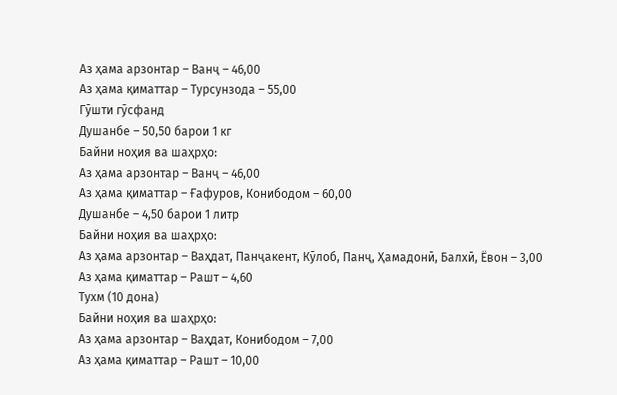Аз ҳама арзонтар – Ванҷ – 46,00
Аз ҳама қиматтар – Турсунзода – 55,00
Гӯшти гӯсфанд
Душанбе – 50,50 барои 1 кг
Байни ноҳия ва шаҳрҳо:
Аз ҳама арзонтар – Ванҷ – 46,00
Аз ҳама қиматтар – Ғафуров, Конибодом – 60,00
Душанбе – 4,50 барои 1 литр
Байни ноҳия ва шаҳрҳо:
Аз ҳама арзонтар – Ваҳдат, Панҷакент, Кӯлоб, Панҷ, Ҳамадонӣ, Балхӣ, Ёвон – 3,00
Аз ҳама қиматтар – Рашт – 4,60
Тухм (10 дона)
Байни ноҳия ва шаҳрҳо:
Аз ҳама арзонтар – Ваҳдат, Конибодом – 7,00
Аз ҳама қиматтар – Рашт – 10,00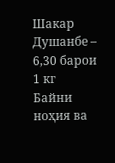Шакар
Душанбе – 6,30 барои 1 кг
Байни ноҳия ва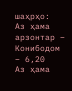шаҳрҳо:
Аз ҳама арзонтар – Конибодом – 6,20
Аз ҳама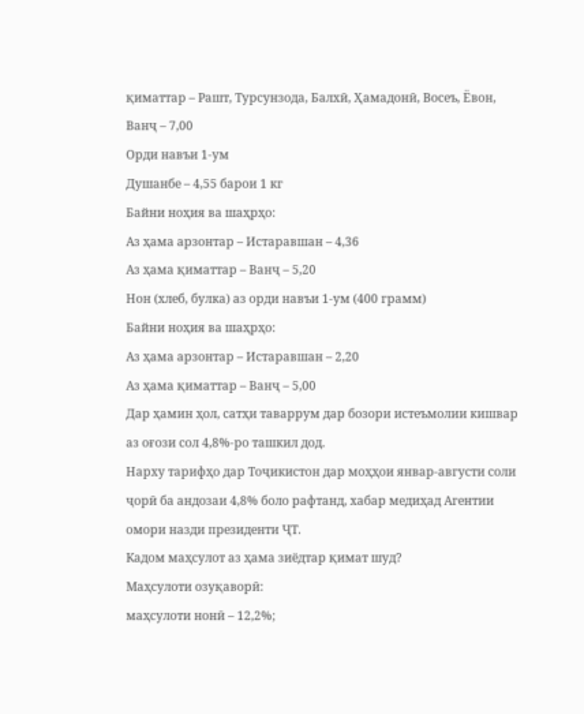қиматтар – Рашт, Турсунзода, Балхӣ, Ҳамадонӣ, Восеъ, Ёвон, Ванҷ – 7,00
Орди навъи 1-ум
Душанбе – 4,55 барои 1 кг
Байни ноҳия ва шаҳрҳо:
Аз ҳама арзонтар – Истаравшан – 4,36
Аз ҳама қиматтар – Ванҷ – 5,20
Нон (хлеб, булка) аз орди навъи 1-ум (400 грамм)
Байни ноҳия ва шаҳрҳо:
Аз ҳама арзонтар – Истаравшан – 2,20
Аз ҳама қиматтар – Ванҷ – 5,00
Дар ҳамин ҳол, сатҳи таваррум дар бозори истеъмолии кишвар аз оғози сол 4,8%-ро ташкил дод.
Нарху тарифҳо дар Тоҷикистон дар моҳҳои январ-августи соли ҷорӣ ба андозаи 4,8% боло рафтанд, хабар медиҳад Агентии омори назди президенти ҶТ.
Кадом маҳсулот аз ҳама зиёдтар қимат шуд?
Маҳсулоти озуқаворӣ:
маҳсулоти нонӣ – 12,2%;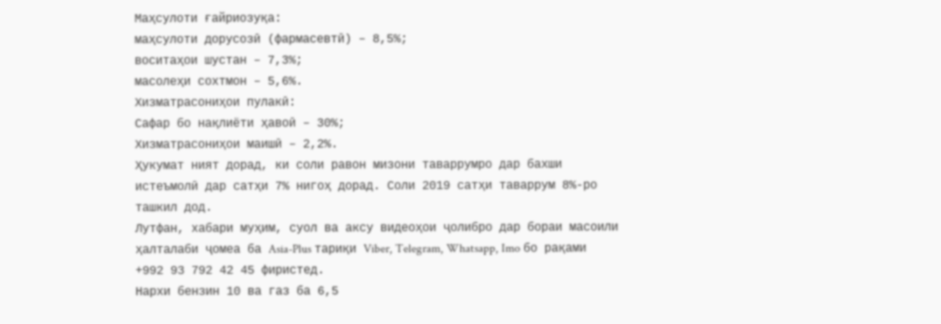Маҳсулоти ғайриозуқа:
маҳсулоти дорусозӣ (фармасевтӣ) – 8,5%;
воситаҳои шустан – 7,3%;
масолеҳи сохтмон – 5,6%.
Хизматрасониҳои пулакӣ:
Сафар бо нақлиёти ҳавоӣ – 30%;
Хизматрасониҳои маишӣ – 2,2%.
Ҳукумат ният дорад, ки соли равон мизони таваррумро дар бахши истеъмолӣ дар сатҳи 7% нигоҳ дорад. Соли 2019 сатҳи таваррум 8%-ро ташкил дод.
Лутфан, хабари муҳим, суол ва аксу видеоҳои ҷолибро дар бораи масоили ҳалталаби ҷомеа ба Asia-Plus тариқи Viber, Telegram, Whatsapp, Imo бо рақами +992 93 792 42 45 фиристед.
Нархи бензин 10 ва газ ба 6,5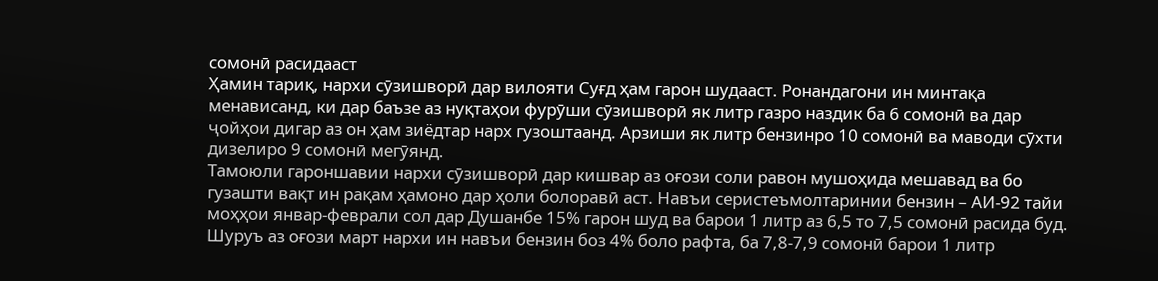сомонӣ расидааст
Ҳамин тариқ, нархи сӯзишворӣ дар вилояти Суғд ҳам гарон шудааст. Ронандагони ин минтақа менависанд, ки дар баъзе аз нуқтаҳои фурӯши сӯзишворӣ як литр газро наздик ба 6 сомонӣ ва дар ҷойҳои дигар аз он ҳам зиёдтар нарх гузоштаанд. Арзиши як литр бензинро 10 сомонӣ ва маводи сӯхти дизелиро 9 сомонӣ мегӯянд.
Тамоюли гароншавии нархи сӯзишворӣ дар кишвар аз оғози соли равон мушоҳида мешавад ва бо гузашти вақт ин рақам ҳамоно дар ҳоли болоравӣ аст. Навъи серистеъмолтаринии бензин – АИ-92 тайи моҳҳои январ-феврали сол дар Душанбе 15% гарон шуд ва барои 1 литр аз 6,5 то 7,5 сомонӣ расида буд. Шуруъ аз оғози март нархи ин навъи бензин боз 4% боло рафта, ба 7,8-7,9 сомонӣ барои 1 литр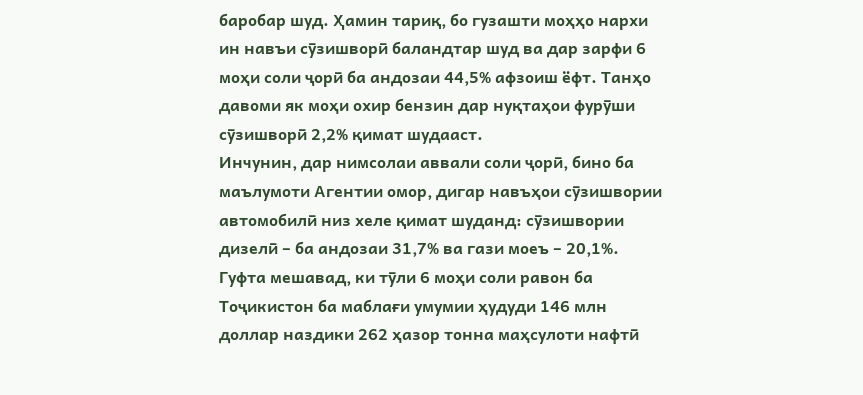баробар шуд. Ҳамин тариқ, бо гузашти моҳҳо нархи ин навъи сӯзишворӣ баландтар шуд ва дар зарфи 6 моҳи соли ҷорӣ ба андозаи 44,5% афзоиш ёфт. Танҳо давоми як моҳи охир бензин дар нуқтаҳои фурӯши сӯзишворӣ 2,2% қимат шудааст.
Инчунин, дар нимсолаи аввали соли ҷорӣ, бино ба маълумоти Агентии омор, дигар навъҳои сӯзишвории автомобилӣ низ хеле қимат шуданд: сӯзишвории дизелӣ – ба андозаи 31,7% ва гази моеъ – 20,1%.
Гуфта мешавад, ки тӯли 6 моҳи соли равон ба Тоҷикистон ба маблағи умумии ҳудуди 146 млн доллар наздики 262 ҳазор тонна маҳсулоти нафтӣ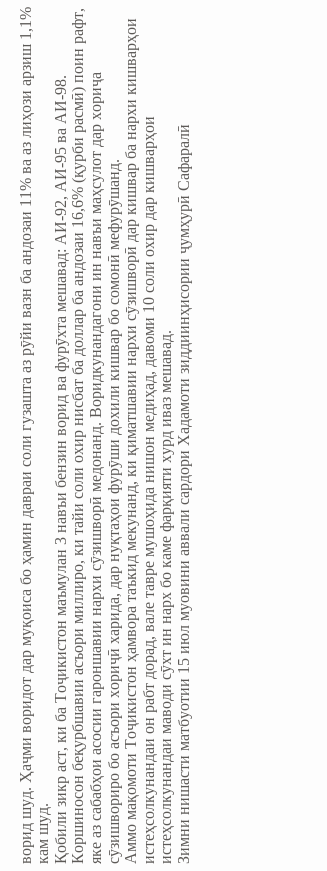ворид шуд. Ҳаҷми воридот дар муқоиса бо ҳамин давраи соли гузашта аз рӯйи вазн ба андозаи 11% ва аз лиҳози арзиш 1,1% кам шуд.
Қобили зикр аст, ки ба Тоҷикистон маъмулан 3 навъи бензин ворид ва фурӯхта мешавад: АИ-92, АИ-95 ва АИ-98.
Коршиносон беқурбшавии асъори миллиро, ки тайи соли охир нисбат ба доллар ба андозаи 16,6% (қурби расмӣ) поин рафт, яке аз сабабҳои асосии гароншавии нархи сӯзишворӣ медонанд. Воридкунандагони ин навъи маҳсулот дар хориҷа сӯзишвориро бо асъори хориҷӣ харида, дар нуқтаҳои фурӯши дохили кишвар бо сомонӣ мефурӯшанд.
Аммо мақомоти Тоҷикистон ҳамвора таъкид мекунанд, ки қиматшавии нархи сӯзишворӣ дар кишвар ба нархи кишварҳои истеҳсолкунандаи он рабт дорад, вале тавре мушоҳида нишон медиҳад, давоми 10 соли охир дар кишварҳои истеҳсолкунандаи маводи сӯхт ин нарх бо каме фарқияти хурд иваз мешавад.
Зимни нишасти матбуотии 15 июл муовини аввали сардори Хадамоти зиддиинҳисории ҷумҳурӣ Сафаралӣ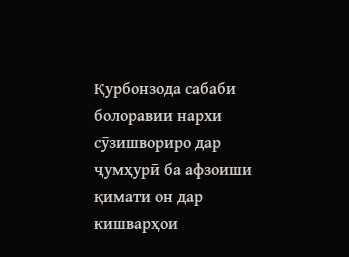Қурбонзода сабаби болоравии нархи сӯзишвориро дар ҷумҳурӣ ба афзоиши қимати он дар кишварҳои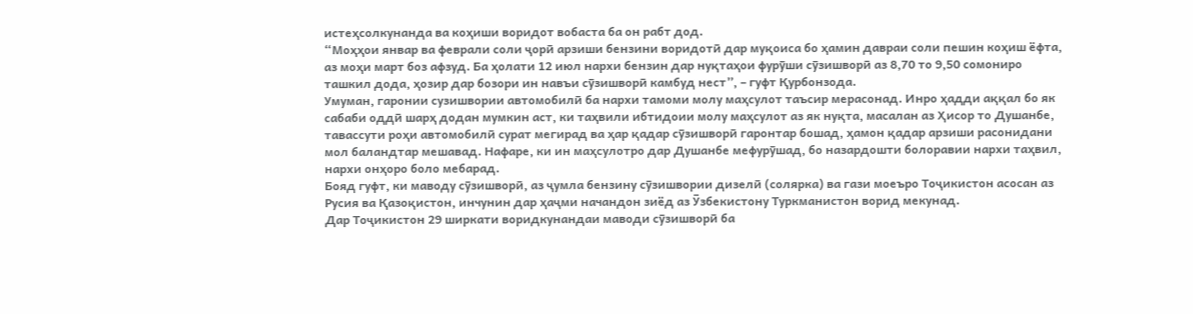истеҳсолкунанда ва коҳиши воридот вобаста ба он рабт дод.
“Моҳҳои январ ва феврали соли ҷорӣ арзиши бензини воридотӣ дар муқоиса бо ҳамин давраи соли пешин коҳиш ёфта, аз моҳи март боз афзуд. Ба ҳолати 12 июл нархи бензин дар нуқтаҳои фурӯши сӯзишворӣ аз 8,70 то 9,50 сомониро ташкил дода, ҳозир дар бозори ин навъи сӯзишворӣ камбуд нест”, – гуфт Қурбонзода.
Умуман, гаронии сузишвории автомобилӣ ба нархи тамоми молу маҳсулот таъсир мерасонад. Инро ҳадди аққал бо як сабаби оддӣ шарҳ додан мумкин аст, ки таҳвили ибтидоии молу маҳсулот аз як нуқта, масалан аз Ҳисор то Душанбе, тавассути роҳи автомобилӣ сурат мегирад ва ҳар қадар сӯзишворӣ гаронтар бошад, ҳамон қадар арзиши расонидани мол баландтар мешавад. Нафаре, ки ин маҳсулотро дар Душанбе мефурӯшад, бо назардошти болоравии нархи таҳвил, нархи онҳоро боло мебарад.
Бояд гуфт, ки маводу сӯзишворӣ, аз ҷумла бензину сӯзишвории дизелӣ (солярка) ва гази моеъро Тоҷикистон асосан аз Русия ва Қазоқистон, инчунин дар ҳаҷми начандон зиёд аз Ӯзбекистону Туркманистон ворид мекунад.
Дар Тоҷикистон 29 ширкати воридкунандаи маводи сӯзишворӣ ба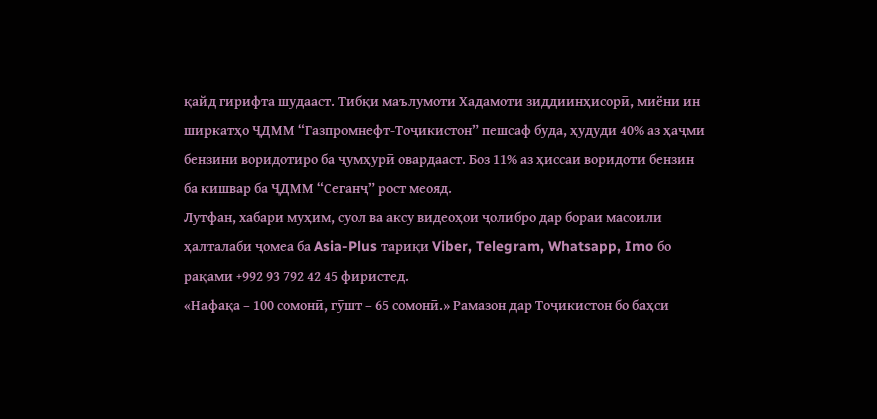қайд гирифта шудааст. Тибқи маълумоти Хадамоти зиддиинҳисорӣ, миёни ин ширкатҳо ҶДММ “Газпромнефт-Тоҷикистон” пешсаф буда, ҳудуди 40% аз ҳаҷми бензини воридотиро ба ҷумҳурӣ овардааст. Боз 11% аз ҳиссаи воридоти бензин ба кишвар ба ҶДММ “Сеганҷ” рост меояд.
Лутфан, хабари муҳим, суол ва аксу видеоҳои ҷолибро дар бораи масоили ҳалталаби ҷомеа ба Asia-Plus тариқи Viber, Telegram, Whatsapp, Imo бо рақами +992 93 792 42 45 фиристед.
«Нафақа – 100 сомонӣ, гӯшт – 65 сомонӣ.» Рамазон дар Тоҷикистон бо баҳси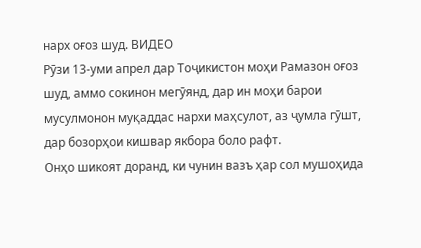нарх оғоз шуд. ВИДЕО
Рӯзи 13-уми апрел дар Тоҷикистон моҳи Рамазон оғоз шуд, аммо сокинон мегӯянд, дар ин моҳи барои мусулмонон муқаддас нархи маҳсулот, аз ҷумла гӯшт, дар бозорҳои кишвар якбора боло рафт.
Онҳо шикоят доранд, ки чунин вазъ ҳар сол мушоҳида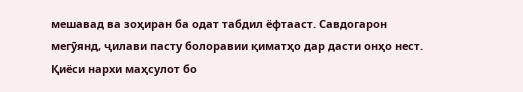мешавад ва зоҳиран ба одат табдил ёфтааст. Савдогарон мегӯянд, ҷилави пасту болоравии қиматҳо дар дасти онҳо нест.
Қиёси нархи маҳсулот бо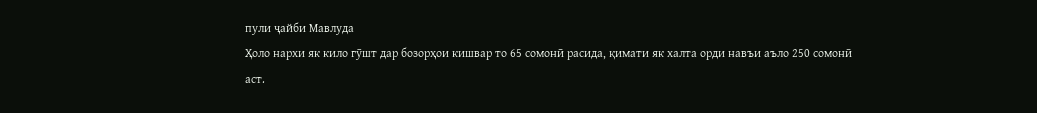пули ҷайби Мавлуда
Ҳоло нархи як кило гӯшт дар бозорҳои кишвар то 65 сомонӣ расида, қимати як халта орди навъи аъло 250 сомонӣ аст.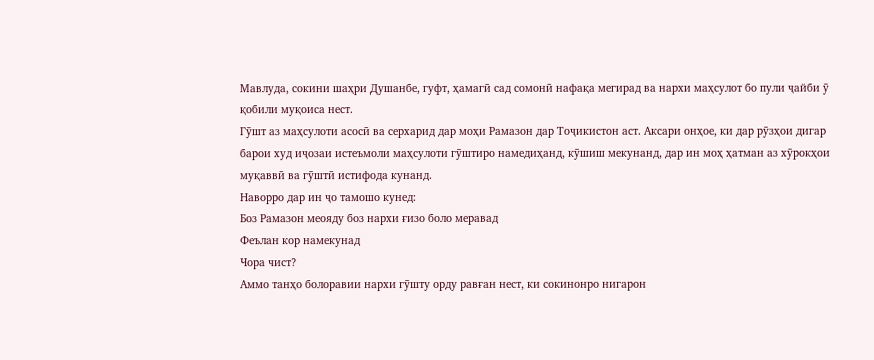Мавлуда, сокини шаҳри Душанбе, гуфт, ҳамагӣ сад сомонӣ нафақа мегирад ва нархи маҳсулот бо пули ҷайби ӯ қобили муқоиса нест.
Гӯшт аз маҳсулоти асосӣ ва серхарид дар моҳи Рамазон дар Тоҷикистон аст. Аксари онҳое, ки дар рӯзҳои дигар барои худ иҷозаи истеъмоли маҳсулоти гӯштиро намедиҳанд, кӯшиш мекунанд, дар ин моҳ ҳатман аз хӯрокҳои муқаввӣ ва гӯштӣ истифода кунанд.
Наворро дар ин ҷо тамошо кунед:
Боз Рамазон меояду боз нархи ғизо боло меравад
Феълан кор намекунад
Чора чист?
Аммо танҳо болоравии нархи гӯшту орду равған нест, ки сокинонро нигарон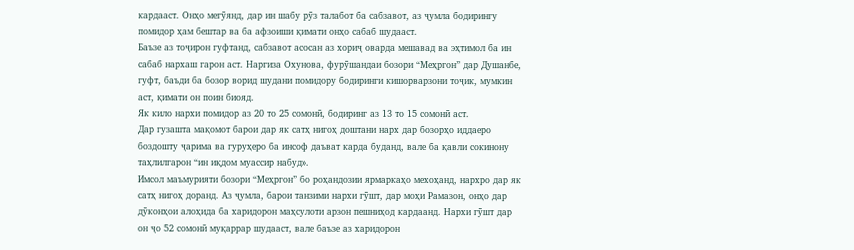кардааст. Онҳо мегӯянд, дар ин шабу рӯз талабот ба сабзавот, аз ҷумла бодирингу помидор ҳам бештар ва ба афзоиши қимати онҳо сабаб шудааст.
Баъзе аз тоҷирон гуфтанд, сабзавот асосан аз хориҷ оварда мешавад ва эҳтимол ба ин сабаб нархаш гарон аст. Наргиза Охунова, фурӯшандаи бозори “Меҳргон” дар Душанбе, гуфт, баъди ба бозор ворид шудани помидору бодиринги кишорварзони тоҷик, мумкин аст, қимати он поин биояд.
Як кило нархи помидор аз 20 то 25 сомонӣ, бодиринг аз 13 то 15 сомонӣ аст.
Дар гузашта мақомот барои дар як сатҳ нигоҳ доштани нарх дар бозорҳо иддаеро боздошту ҷарима ва гуруҳеро ба инсоф даъват карда буданд, вале ба қавли сокинону таҳлилгарон “ин иқдом муассир набуд».
Имсол маъмурияти бозори “Меҳргон” бо роҳандозии ярмаркаҳо мехоҳанд, нархро дар як сатҳ нигоҳ доранд. Аз ҷумла, барои танзими нархи гӯшт, дар моҳи Рамазон, онҳо дар дӯконҳои алоҳида ба харидорон маҳсулоти арзон пешниҳод кардаанд. Нархи гӯшт дар он ҷо 52 сомонӣ муқаррар шудааст, вале баъзе аз харидорон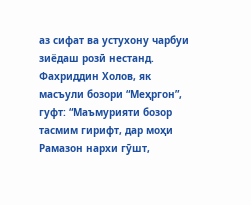аз сифат ва устухону чарбуи зиёдаш розӣ нестанд.
Фахриддин Холов, як масъули бозори “Меҳргон”, гуфт: “Маъмурияти бозор тасмим гирифт, дар моҳи Рамазон нархи гӯшт,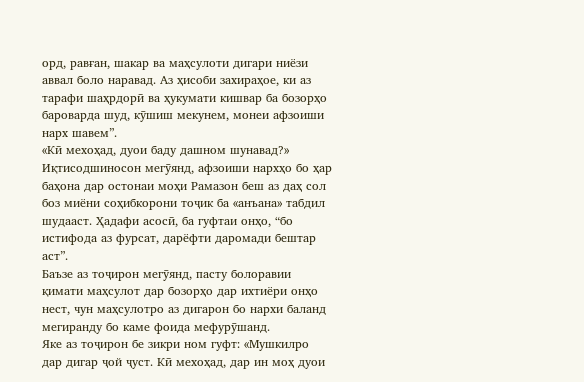орд, равған, шакар ва маҳсулоти дигари ниёзи аввал боло наравад. Аз ҳисоби захираҳое, ки аз тарафи шаҳрдорӣ ва ҳукумати кишвар ба бозорҳо бароварда шуд, кӯшиш мекунем, монеи афзоиши нарх шавем”.
«Кӣ мехоҳад, дуои баду дашном шунавад?»
Иқтисодшиносон мегӯянд, афзоиши нархҳо бо ҳар баҳона дар остонаи моҳи Рамазон беш аз даҳ сол боз миёни соҳибкорони тоҷик ба «анъана» табдил шудааст. Ҳадафи асосӣ, ба гуфтаи онҳо, “бо истифода аз фурсат, дарёфти даромади бештар аст”.
Баъзе аз тоҷирон мегӯянд, пасту болоравии қимати маҳсулот дар бозорҳо дар ихтиёри онҳо нест, чун маҳсулотро аз дигарон бо нархи баланд мегиранду бо каме фоида мефурӯшанд.
Яке аз тоҷирон бе зикри ном гуфт: «Мушкилро дар дигар ҷой ҷуст. Кӣ мехоҳад, дар ин моҳ дуои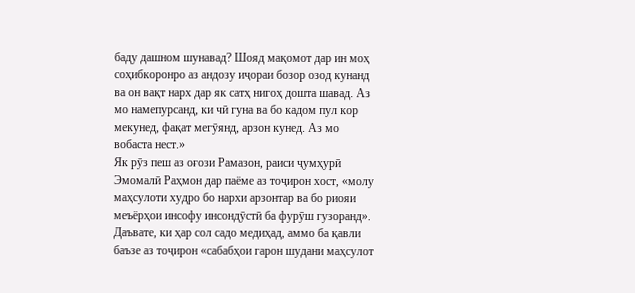баду дашном шунавад? Шояд мақомот дар ин моҳ соҳибкоронро аз андозу иҷораи бозор озод кунанд ва он вақт нарх дар як сатҳ нигоҳ дошта шавад. Аз мо намепурсанд, ки чӣ гуна ва бо кадом пул кор мекунед, фақат мегӯянд, арзон кунед. Аз мо вобаста нест.»
Як рӯз пеш аз оғози Рамазон, раиси ҷумҳурӣ Эмомалӣ Раҳмон дар паёме аз тоҷирон хост, «молу маҳсулоти худро бо нархи арзонтар ва бо риояи меъёрҳои инсофу инсондӯстӣ ба фурӯш гузоранд».
Даъвате, ки ҳар сол садо медиҳад, аммо ба қавли баъзе аз тоҷирон «сабабҳои гарон шудани маҳсулот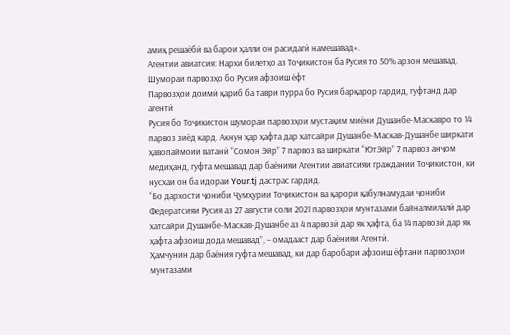амиқ решаёбӣ ва барои ҳалли он расидагӣ намешавад».
Агентии авиатсия: Нархи билетҳо аз Тоҷикистон ба Русия то 50% арзон мешавад. Шумораи парвозҳо бо Русия афзоиш ёфт
Парвозҳои доимӣ қариб ба таври пурра бо Русия барқарор гардид, гуфтанд дар агентӣ
Русия бо Тоҷикистон шумораи парвозҳои мустақим миёни Душанбе-Маскавро то 14 парвоз зиёд кард. Акнун ҳар ҳафта дар хатсайри Душанбе-Маскав-Душанбе ширкати ҳавопаймоии ватанӣ “Сомон Эйр” 7 парвоз ва ширкати “ЮтЭйр” 7 парвоз анҷом медиҳанд, гуфта мешавад дар баёнияи Агентии авиатсияи граждании Тоҷикистон, ки нусхаи он ба идораи Your.tj дастрас гардид.
“Бо дархости ҷониби Ҷумҳурии Тоҷикистон ва қарори қабулнамудаи ҷониби Федератсияи Русия аз 27 августи соли 2021 парвозҳои мунтазами байналмилалӣ дар хатсайри Душанбе-Маскав-Душанбе аз 4 парвозӣ дар як ҳафта, ба 14 парвозӣ дар як ҳафта афзоиш дода мешавад”, – омадааст дар баёнияи Агентӣ.
Ҳамчунин дар баёния гуфта мешавад, ки дар баробари афзоиш ёфтани парвозҳои мунтазами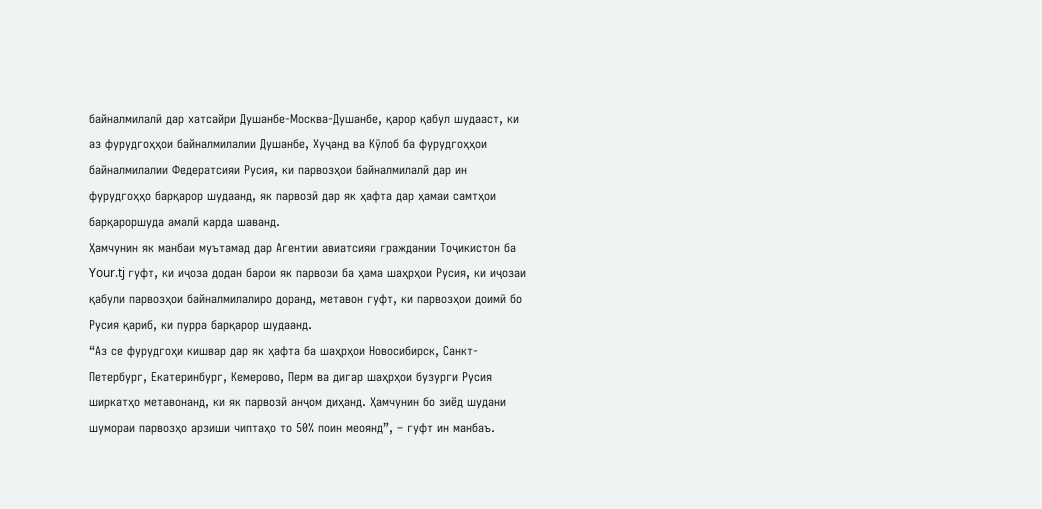байналмилалӣ дар хатсайри Душанбе-Москва-Душанбе, қарор қабул шудааст, ки аз фурудгоҳҳои байналмилалии Душанбе, Хуҷанд ва Кӯлоб ба фурудгоҳҳои байналмилалии Федератсияи Русия, ки парвозҳои байналмилалӣ дар ин фурудгоҳҳо барқарор шудаанд, як парвозӣ дар як ҳафта дар ҳамаи самтҳои барқароршуда амалӣ карда шаванд.
Ҳамчунин як манбаи муътамад дар Агентии авиатсияи граждании Тоҷикистон ба Your.tj гуфт, ки иҷоза додан барои як парвози ба ҳама шаҳрҳои Русия, ки иҷозаи қабули парвозҳои байналмилалиро доранд, метавон гуфт, ки парвозҳои доимӣ бо Русия қариб, ки пурра барқарор шудаанд.
“Аз се фурудгоҳи кишвар дар як ҳафта ба шаҳрҳои Новосибирск, Санкт-Петербург, Екатеринбург, Кемерово, Перм ва дигар шаҳрҳои бузурги Русия ширкатҳо метавонанд, ки як парвозӣ анҷом диҳанд. Ҳамчунин бо зиёд шудани шумораи парвозҳо арзиши чиптаҳо то 50% поин меоянд”, – гуфт ин манбаъ.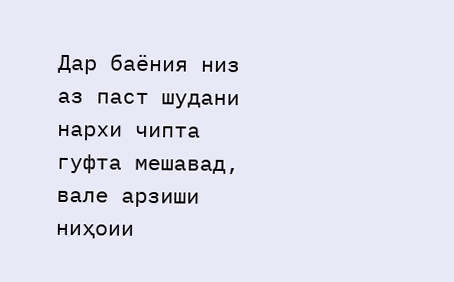Дар баёния низ аз паст шудани нархи чипта гуфта мешавад, вале арзиши ниҳоии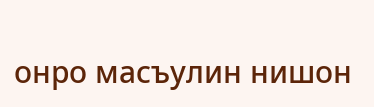онро масъулин нишон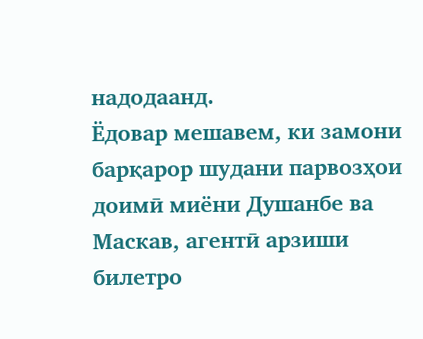надодаанд.
Ёдовар мешавем, ки замони барқарор шудани парвозҳои доимӣ миёни Душанбе ва Маскав, агентӣ арзиши билетро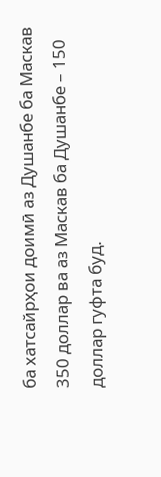ба хатсайрҳои доимӣ аз Душанбе ба Маскав 350 доллар ва аз Маскав ба Душанбе – 150 доллар гуфта буд.